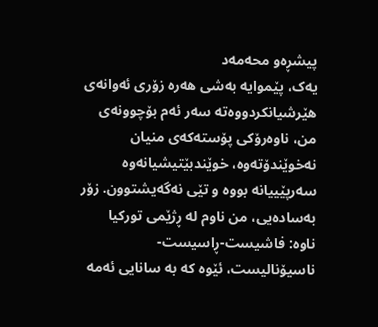پیشڕەو محەمەد
یەک، پێموایە بەشی هەرە زۆری ئەوانەی هێرشیانکردووەتە سەر ئەم بۆچوونەی من، ناوەرۆکی پۆستەکەی منیان نەخوێندۆتەوە، خوێندبێتیشیانەوە سەرپێییانە بووە و تێی نەگەیشتوون. زۆر بەسادەیی، من ناوم لە ڕژێمی تورکیا ناوە: فاشیست-ڕاسیست-ناسیۆنالیست، ئێوە کە بە سانایی ئەمە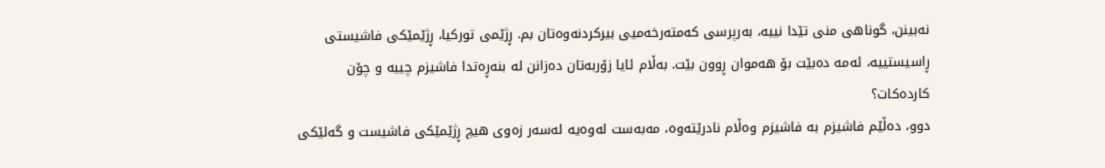نەبینن، گوناهی منی تێدا نییە، بەرپرسی کەمتەرخەمیی بیرکردنەوەتان بم. ڕژێمی تورکیا، ڕژێمێکی فاشیستی ڕاسیستییە، ئەمە دەبێت بۆ هەموان ڕوون بێت. بەڵام ئایا زۆربەتان دەزانن لە بنەڕەتدا فاشیزم چییە و چۆن کاردەکات؟
دوو، دەڵێم فاشیزم بە فاشیزم وەڵام نادرێتەوە، مەبەست لەوەیە لەسەر زەوی هیچ ڕژێمێکی فاشیست و گەلێکی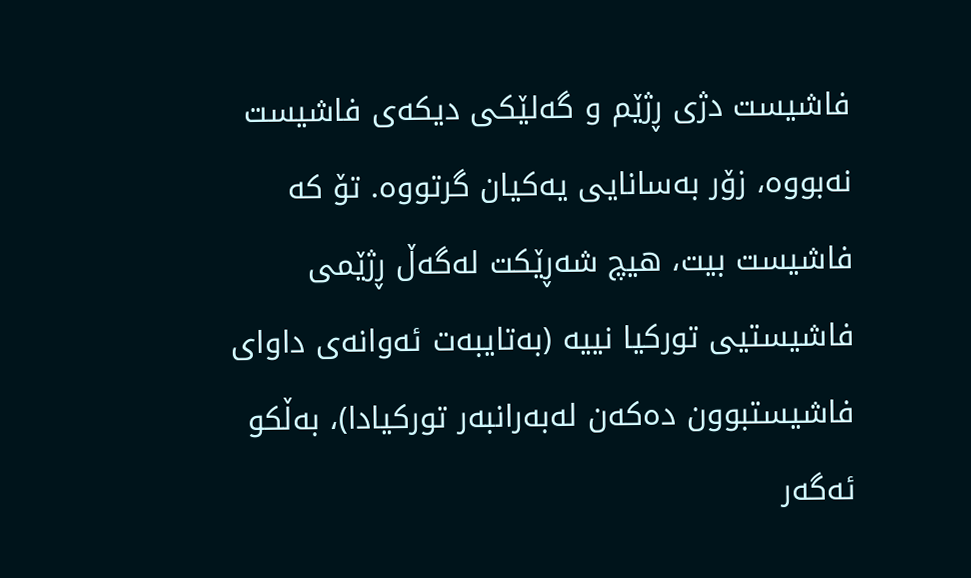فاشیست دژی ڕژێم و گەلێکی دیکەی فاشیست نەبووە، زۆر بەسانایی یەکیان گرتووە. تۆ کە فاشیست بیت، هیچ شەڕێکت لەگەڵ ڕژێمی فاشیستیی تورکیا نییە (بەتایبەت ئەوانەی داوای فاشیستبوون دەکەن لەبەرانبەر تورکیادا)، بەڵکو ئەگەر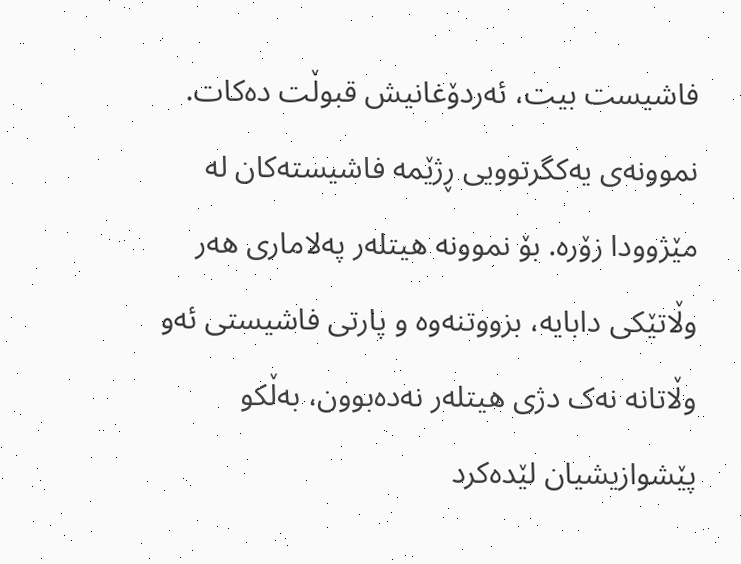فاشیست بیت، ئەردۆغانیش قبوڵت دەکات. نموونەی یەکگرتوویی ڕژێمە فاشیستەکان لە مێژوودا زۆرە. بۆ نموونە هیتلەر پەلاماری هەر وڵاتێکی دابایە، بزووتنەوە و پارتی فاشیستی ئەو وڵاتانە نەک دژی هیتلەر نەدەبوون، بەڵکو پێشوازیشیان لێدەکرد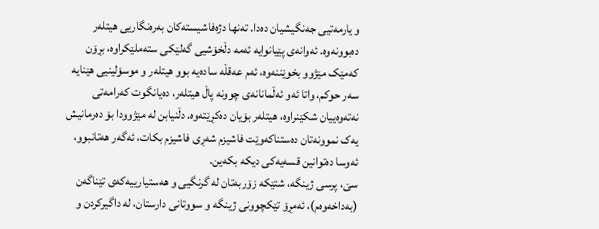و یارمەتیی جەنگیشیان دەدا. تەنها دژەفاشیستەکان بەرەنگاریی هیتلەر دەبوونەوە. ئەوانەی پێیانوایە ئەمە دڵخۆشیی گەلێکی ستەملێکراوە، بڕۆن کەمێک مێژوو بخوێننەوە، ئەم عەقڵە سادەیە بوو هیتلەر و موسۆلینیی هێنایە سەر حوکم، واتا ئەو ئەڵمانانەی چوونە پاڵ هیتلەر، دەیانگوت کەرامەتی نەتەوەییان شکێنراوە، هیتلەر بۆیان دەکڕێتەوە. دڵنیابن لە مێژوودا بۆ دەرمانیش یەک نموونەتان دەستناکەوێت فاشیزم شەڕی فاشیزم بکات، ئەگەر هەتانبوو، ئەوسا دەتوانین قسەیەکی دیکە بکەین.
سێ، پرسی ژینگە، شتێکە زۆربەتان لە گرنگیی و هەستیارییەکەی تێناگەن (بەداخەوەم)، ئەمڕۆ تێکچوونی ژینگە و سووتانی دارستان، لە داگیرکردن و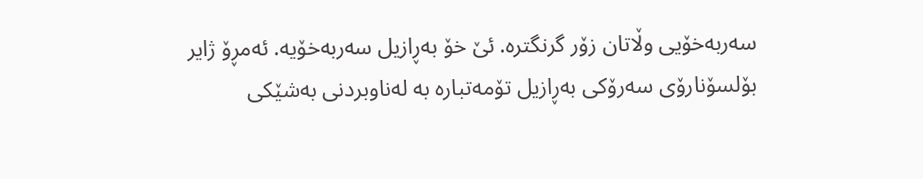سەربەخۆیی وڵاتان زۆر گرنگترە. ئێ خۆ بەڕازیل سەربەخۆیە. ئەمڕۆ ژایر بۆلسۆنارۆی سەرۆکی بەڕازیل تۆمەتبارە بە لەناوبردنی بەشێکی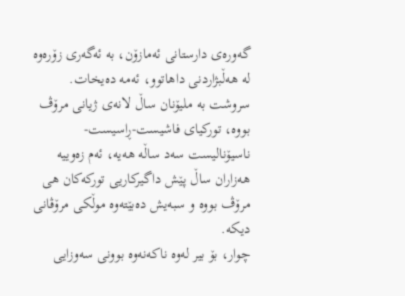گەورەی دارستانی ئەمازۆن، بە ئەگەری زۆرەوە لە هەڵبژاردنی داهاتوو، ئەمە دەیخات. سروشت بە ملیۆنان ساڵ لانەی ژیانی مرۆڤ بووە، تورکیای فاشیست-ڕاسیست-ناسیۆنالیست سەد ساڵە هەیە، ئەم زەوییە هەزاران ساڵ پێش داگیرکاریی تورکەکان هی مرۆڤ بووە و سبەیش دەبێتەوە موڵکی مرۆڤانی دیکە.
چوار، بۆ بیر لەوە ناکەنەوە بوونی سەوزایی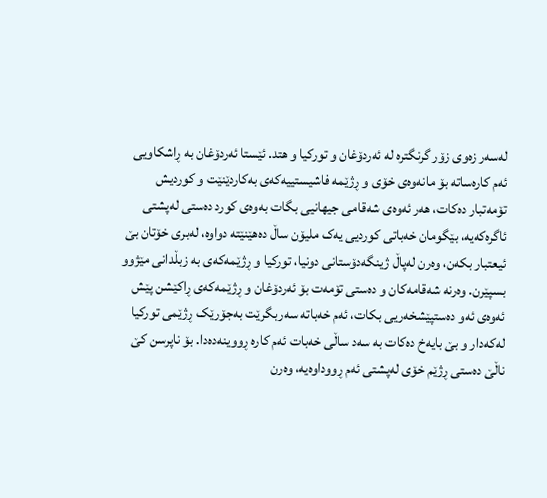لەسەر زەوی زۆر گرنگترە لە ئەردۆغان و تورکیا و هتد. ئێستا ئەردۆغان بە ڕاشکاویی ئەم کارەساتە بۆ مانەوەی خۆی و ڕژێمە فاشیستییەکەی بەکاردێنێت و کوردیش تۆمەتبار دەکات، هەر ئەوەی شەقامی جیهانیی بگات بەوەی کورد دەستی لەپشتی ئاگرەکەیە، بێگومان خەباتی کوردیی یەک ملیۆن ساڵ دەهێنێتە دواوە، لەبری خۆتان بێ ئیعتبار بکەن، وەرن لەپاڵ ژینگەدۆستانی دونیا، تورکیا و ڕژێمەکەی بە زبڵدانی مێژوو بسپێرن. وەرنە شەقامەکان و دەستی تۆمەت بۆ ئەردۆغان و ڕژێمەکەی ڕاکێشن پێش ئەوەی ئەو دەستپێشخەریی بکات، ئەم خەباتە سەربگرێت بەجۆرێک ڕژێمی تورکیا لەکەدار و بێ بایەخ دەکات بە سەد ساڵی خەبات ئەم کارە ڕووینەدەدا. بۆ ناپرسن کێ ناڵێ دەستی ڕژێم خۆی لەپشتی ئەم ڕووداوەیە، وەرن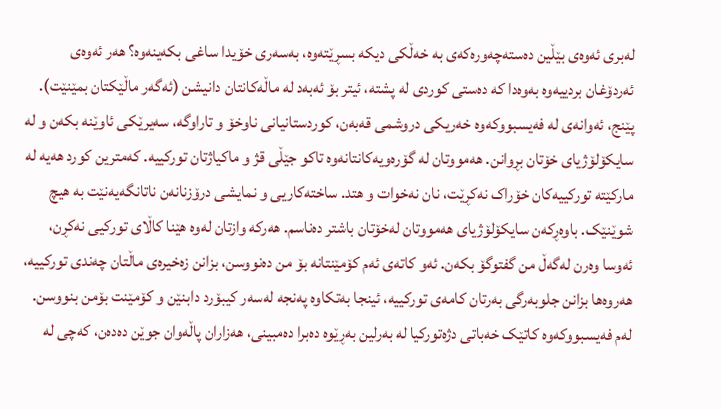لەبری ئەوەی بێڵین دەستەچەورەکەی بە خەڵکی دیکە بسڕێتەوە، بەسەری خۆیدا ساغی بکەینەوە؟ هەر ئەوەی ئەردۆغان بردییەوە بەوەدا کە دەستی کوردی لە پشتە، ئیتر بۆ ئەبەد لە ماڵەکانتان دانیشن (ئەگەر ماڵێکتان بمێنێت).
پێنج، ئەوانەی لە فەیسبووکەوە خەریکی دروشمی قەبەن، کوردستانیانی ناوخۆ و تاراوگە، سەیرێکی ئاوێنە بکەن و لە سایکۆلۆژیای خۆتان بڕوانن. هەمووتان لە گۆرەویەکانتانەوە تاکو جێڵی قژ و ماکیاژتان تورکییە. کەمترین کورد هەیە لە مارکێتە تورکییەکان خۆراک نەکڕێت، نان نەخوات و هتد. ساختەکاریی و نمایشی درۆزنانەن ناتانگەیەنێت بە هیچ شوێنێک. باوەڕکەن سایکۆلۆژیای هەمووتان لەخۆتان باشتر دەناسم. هەرکە وازتان لەوە هێنا کاڵای تورکیی نەکڕن، ئەوسا وەرن لەگەڵ من گفتوگۆ بکەن. ئەو کاتەی ئەم کۆمێنتانە بۆ من دەنووسن، بزانن زەخیرەی ماڵتان چەندی تورکییە، هەروەها بزانن جلوبەرگی بەرتان کامەی تورکییە، ئینجا بەتکاوە پەنجە لەسەر کیبۆرد دابنێن و کۆمێنت بۆمن بنووسن. لەم فەیسبووکەوە کاتێک خەباتی دژەتورکیا لە بەرلین بەڕێوە دەبرا دەمبینی، هەزاران پاڵەوان جوێن دەدەن، کەچی لە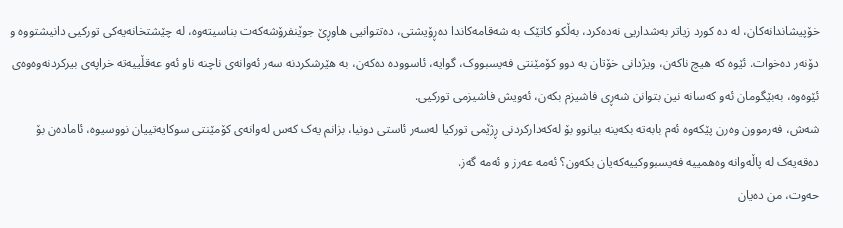خۆپیشاندانەکان، لە دە کورد زیاتر بەشداریی نەدەکرد، بەڵکو کاتێک بە شەقامەکاندا دەڕۆیشتی، دەتتوانیی هاوڕێ جوێنفرۆشەکەت بناسیتەوە، لە چێشتخانەیەکی تورکیی دانیشتووە و دۆنەر دەخوات. ئێوە کە هیچ ناکەن، ویژدانی خۆتان بە دوو کۆمێنتی فەیسبووک، گوایە، ئاسوودە دەکەن، بە هێرشکردنە سەر ئەوانەی ناچنە ناو ئەو عەقڵییەتە خراپەی بیرکردنەوەوەی ئێوەوە، بەبێگومان ئەو کەسانە نین بتوانن شەڕی فاشیزم بکەن، ئەویش فاشیزمی تورکیی.
شەش، فەرموون وەرن پێکەوە ئەم بابەتە بکەینە بیانوو بۆ لەکەدارکردنی ڕژێمی تورکیا لەسەر ئاستی دونیا، بزانم یەک کەس لەوانەی کۆمێنتی سوکایەتییان نووسیوە، ئامادەن بۆ دەقەیەک لە پاڵەوانە وەهمییە فەیسبووکییەکەیان بکەون؟ ئەمە عەرز و ئەمە گەز.
حەوت، من دەیان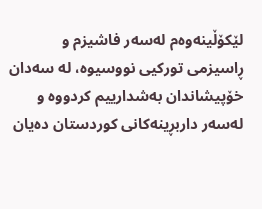لێکۆڵینەوەم لەسەر فاشیزم و ڕاسیزمی تورکیی نووسیوە، لە سەدان خۆپیشاندان بەشدارییم کردووە و لەسەر داربڕینەکانی کوردستان دەیان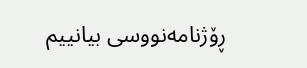ڕۆژنامەنووسی بیانییم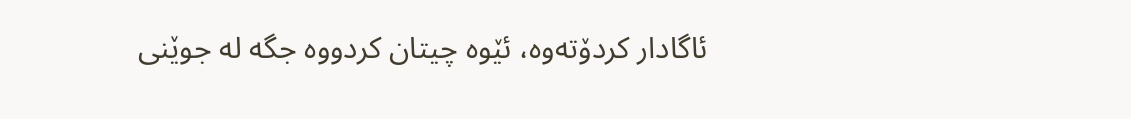ئاگادار کردۆتەوە، ئێوە چیتان کردووە جگە لە جوێنی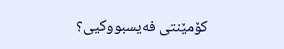کۆمێنتی فەیسبووکیی؟